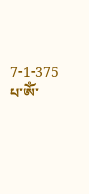7-1-375 པ་ༀ་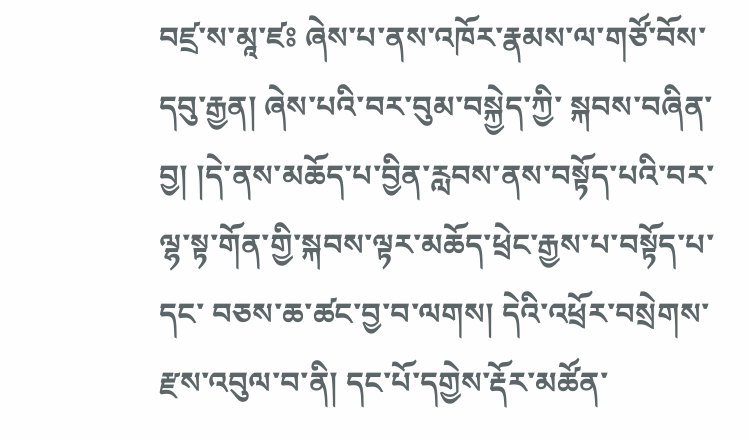བཛྲ་ས་མཱ་ཛཿ ཞེས་པ་ནས་འཁོར་རྣམས་ལ་གཙོ་བོས་དབུ་རྒྱན། ཞེས་པའི་བར་བུམ་བསྐྱེད་ཀྱི་ སྐབས་བཞིན་བྱ། །དེ་ནས་མཆོད་པ་བྱིན་རླབས་ནས་བསྟོད་པའི་བར་ལྷ་སྟ་གོན་གྱི་སྐབས་ལྟར་མཆོད་ཕྲེང་རྒྱས་པ་བསྟོད་པ་དང་ བཅས་ཆ་ཚང་བྱ་བ་ལགས། དེའི་འཕྲོར་བསྲེགས་རྫས་འབུལ་བ་ནི། དང་པོ་དགྱེས་རྡོར་མཚོན་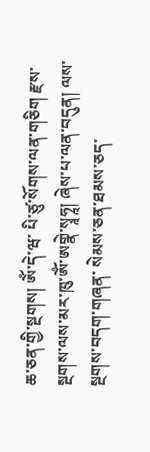ཆ་ཅན་གྱི་སྔགས། ༀ་དེ་ཝ་ པི་ཙུ་སོགས་ལན་གཅིག རྫས་སྔགས་ལས་མར་ཁུ་ༀ་ཨགྣེ་སྭཱཧཱ། ཞེས་པ་ལན་བདུན། ལས་སྔགས་བདག་གཞན་ སེམས་ཅན་ཐམས་ཅད་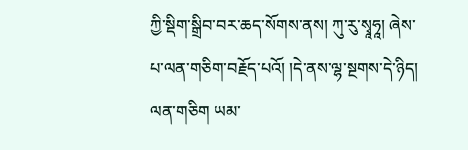ཀྱི་སྡིག་སྒྲིབ་བར་ཆད་སོགས་ནས། ཀུ་རུ་སྭཱཧཱ། ཞེས་པ་ལན་གཅིག་བརྗོད་པའོ། །དེ་ནས་ལྷ་སྔགས་དེ་ཉིད། ལན་གཅིག ཡམ་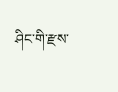ཤིང་གི་རྫས་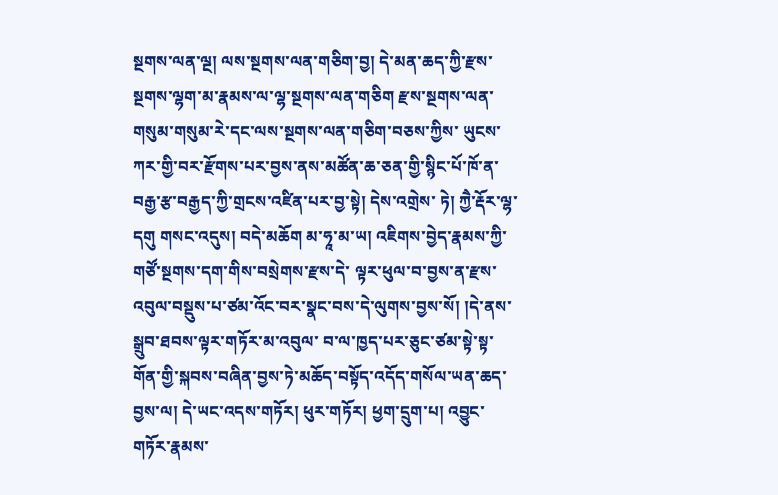སྔགས་ལན་ལྔ། ལས་སྔགས་ལན་གཅིག་བྱ། དེ་མན་ཆད་ཀྱི་རྫས་ སྔགས་ལྷག་མ་རྣམས་ལ་ལྷ་སྔགས་ལན་གཅིག རྫས་སྔགས་ལན་གསུམ་གསུམ་རེ་དང་ལས་སྔགས་ལན་གཅིག་བཅས་ཀྱིས་ ཡུངས་ཀར་གྱི་བར་རྫོགས་པར་བྱས་ནས་མཚོན་ཆ་ཅན་གྱི་སྙིང་པོ་ཁོ་ན་བརྒྱ་རྩ་བརྒྱད་ཀྱི་གྲངས་འཛིན་པར་བྱ་སྟེ། དེས་འགྲེས་ ཏེ། ཀྱཻ་རྡོར་ལྷ་དགུ གསང་འདུས། བདེ་མཆོག མ་ཧཱ་མ་ཡ། འཇིགས་བྱེད་རྣམས་ཀྱི་གཙོ་སྔགས་དག་གིས་བསྲེགས་རྫས་དེ་ ལྟར་ཕུལ་བ་བྱས་ན་རྫས་འབུལ་བསྡུས་པ་ཙམ་འོང་བར་སྣང་བས་དེ་ལུགས་བྱས་སོ། །དེ་ནས་སྒྲུབ་ཐབས་ལྟར་གཏོར་མ་འབུལ་ བ་ལ་ཁྱད་པར་ཅུང་ཙམ་སྟེ་སྟ་གོན་གྱི་སྐབས་བཞིན་བྱས་ཏེ་མཆོད་བསྟོད་འདོད་གསོལ་ཡན་ཆད་བྱས་ལ། དེ་ཡང་འདས་གཏོར། ཕུར་གཏོར། ཕྱག་དྲུག་པ། འབྱུང་གཏོར་རྣམས་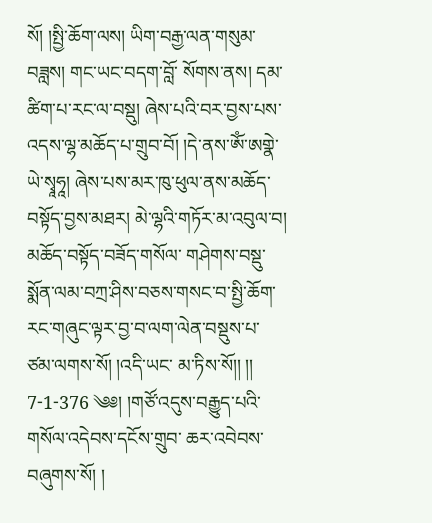སོ། །སྤྱི་ཆོག་ལས། ཡིག་བརྒྱ་ལན་གསུམ་བཟླས། གང་ཡང་བདག་བློ་ སོགས་ནས། དམ་ཚིག་པ་རང་ལ་བསྡུ། ཞེས་པའི་བར་བྱས་པས་འདས་ལྷ་མཆོད་པ་གྲུབ་བོ། །དེ་ནས་ༀ་ཨགྣེ་ ཡེ་སྭཱཧཱ། ཞེས་པས་མར་ཁུ་ཕུལ་ནས་མཆོད་བསྟོད་བྱས་མཐར། མེ་ལྷའི་གཏོར་མ་འབུལ་བ། མཆོད་བསྟོད་བཟོད་གསོལ་ གཤེགས་བསྡུ་སྨོན་ལམ་བཀྲ་ཤིས་བཅས་གསང་བ་སྤྱི་ཆོག་རང་གཞུང་ལྟར་བྱ་བ་ལག་ལེན་བསྡུས་པ་ཙམ་ལགས་སོ། །འདི་ཡང་ མ་ཏིས་སོ།། །། 7-1-376 ༄༅། །གཙོ་འདུས་བརྒྱུད་པའི་གསོལ་འདེབས་དངོས་གྲུབ་ ཆར་འབེབས་བཞུགས་སོ། །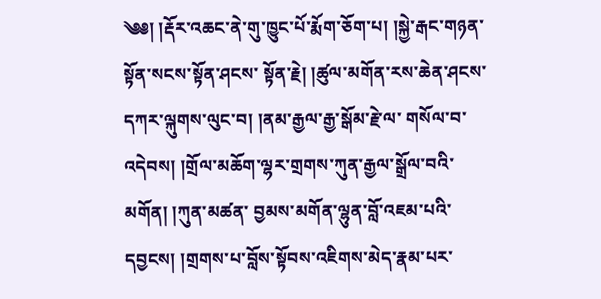༄༅། །རྡོར་འཆང་ནེ་གུ་ཁྱུང་པོ་རྨོག་ཅོག་པ། །སྐྱེ་རྒང་གཉན་སྟོན་སངས་སྟོན་ཤངས་ སྟོན་རྗེ། །ཚུལ་མགོན་རས་ཆེན་ཤངས་དཀར་ལྐུགས་ལུང་བ། །ནམ་རྒྱལ་རྒྱ་སྒོམ་རྗེ་ལ་ གསོལ་བ་འདེབས། །གྲོལ་མཆོག་ལྷར་གྲགས་ཀུན་རྒྱལ་སྒྲོལ་བའི་མགོན། །ཀུན་མཚན་ བྱམས་མགོན་ལྷུན་བློ་འཇམ་པའི་དབྱངས། །གྲགས་པ་བློས་སྟོབས་འཇིགས་མེད་རྣམ་པར་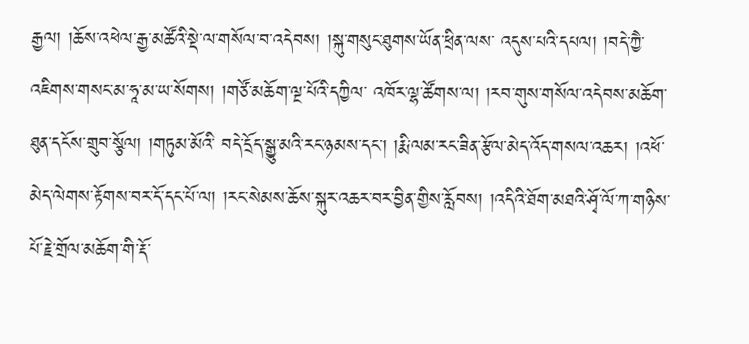རྒྱལ། །ཆོས་འཕེལ་རྒྱ་མཚོའི་སྡེ་ལ་གསོལ་བ་འདེབས། །སྐུ་གསུང་ཐུགས་ཡོན་ཕྲིན་ལས་ འདུས་པའི་དཔལ། །བདེ་ཀྱཻ་འཇིགས་གསང་མ་ཧཱ་མ་ཡ་སོགས། །གཙོ་མཆོག་ལྔ་པོའི་དཀྱིལ་ འཁོར་ལྷ་ཚོགས་ལ། །རབ་གུས་གསོལ་འདེབས་མཆོག་ཐུན་དངོས་གྲུབ་སྩོལ། །གཏུམ་མོའི་ བདེ་དྲོད་སྒྱུ་མའི་རང་ཉམས་དང་། །རྨི་ལམ་རང་ཟིན་རྩོལ་མེད་འོད་གསལ་འཆར། །འཕོ་ མེད་ལེགས་རྟོགས་བར་དོ་དང་པོ་ལ། །རང་སེམས་ཆོས་སྐུར་འཆར་བར་བྱིན་གྱིས་རློབས། །འདིའི་ཐོག་མཐའི་ཤྭོ་ལོ་ཀ་གཉིས་པོ་རྗེ་གྲོལ་མཆོག་གི་རྡོ་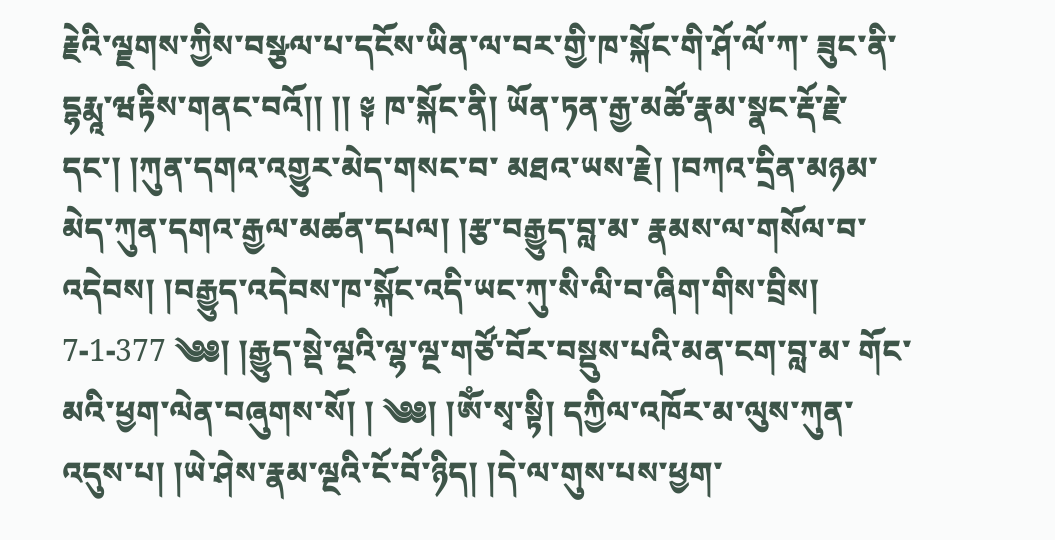རྗེའི་ལྗགས་ཀྱིས་བསྩལ་པ་དངོས་ཡིན་ལ་བར་གྱི་ཁ་སྐོང་གི་ཤོ་ལོ་ཀ་ ཟུང་ནི་དྷརྨཱ་ཝརྟིས་གནང་བའོ།། །། ༈ ཁ་སྐོང་ནི། ཡོན་ཏན་རྒྱ་མཚོ་རྣམ་སྣང་རྡོ་རྗེ་དང་། །ཀུན་དགའ་འགྱུར་མེད་གསང་བ་ མཐའ་ཡས་རྗེ། །བཀའ་དྲིན་མཉམ་མེད་ཀུན་དགའ་རྒྱལ་མཚན་དཔལ། །རྩ་བརྒྱུད་བླ་མ་ རྣམས་ལ་གསོལ་བ་འདེབས། །བརྒྱུད་འདེབས་ཁ་སྐོང་འདི་ཡང་ཀུ་སི་ལི་བ་ཞིག་གིས་བྲིས། 7-1-377 ༄༅། །རྒྱུད་སྡེ་ལྔའི་ལྷ་ལྔ་གཙོ་བོར་བསྡུས་པའི་མན་ངག་བླ་མ་ གོང་མའི་ཕྱག་ལེན་བཞུགས་སོ། ། ༄༅། །ༀ་སྭ་སྟི། དཀྱིལ་འཁོར་མ་ལུས་ཀུན་འདུས་པ། །ཡེ་ཤེས་རྣམ་ལྔའི་ངོ་བོ་ཉིད། །དེ་ལ་གུས་པས་ཕྱག་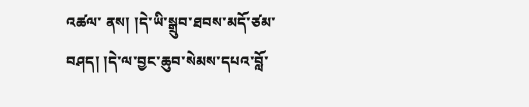འཚལ་ ནས། །དེ་ཡི་སྒྲུབ་ཐབས་མདོ་ཙམ་བཤད། །དེ་ལ་བྱང་ཆུབ་སེམས་དཔའ་བློ་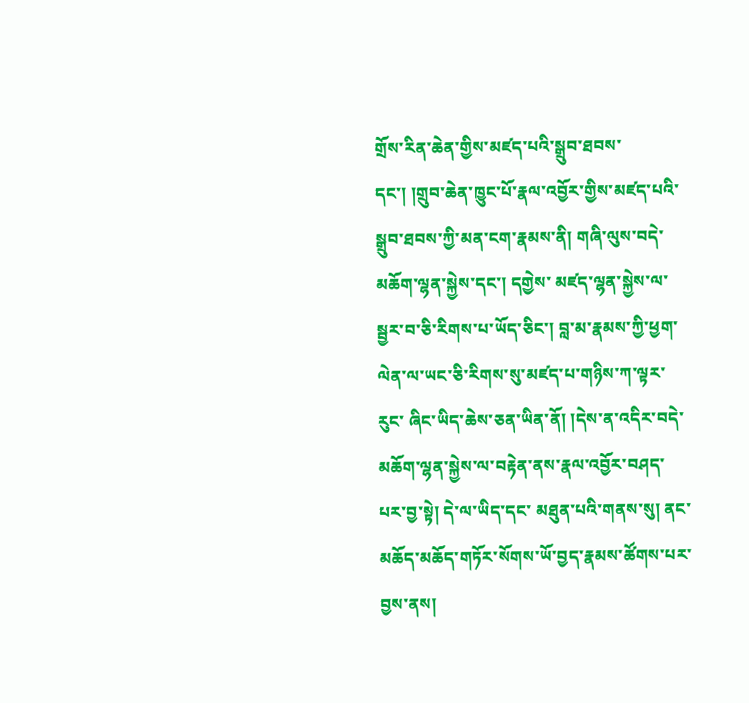གྲོས་རིན་ཆེན་གྱིས་མཛད་པའི་སྒྲུབ་ཐབས་དང་། །གྲུབ་ཆེན་ཁྱུང་པོ་རྣལ་འབྱོར་གྱིས་མཛད་པའི་སྒྲུབ་ཐབས་ཀྱི་མན་ངག་རྣམས་ནི། གཞི་ལུས་བདེ་མཆོག་ལྷན་སྐྱེས་དང་། དགྱེས་ མཛད་ལྷན་སྐྱེས་ལ་སྦྱར་བ་ཅི་རིགས་པ་ཡོད་ཅིང་། བླ་མ་རྣམས་ཀྱི་ཕྱག་ལེན་ལ་ཡང་ཅི་རིགས་སུ་མཛད་པ་གཉིས་ཀ་ལྟར་རུང་ ཞིང་ཡིད་ཆེས་ཅན་ཡིན་ནོ། །དེས་ན་འདིར་བདེ་མཆོག་ལྷན་སྐྱེས་ལ་བརྟེན་ནས་རྣལ་འབྱོར་བཤད་པར་བྱ་སྟེ། དེ་ལ་ཡིད་དང་ མཐུན་པའི་གནས་སུ། ནང་མཆོད་མཆོད་གཏོར་སོགས་ཡོ་བྱད་རྣམས་ཚོགས་པར་བྱས་ནས།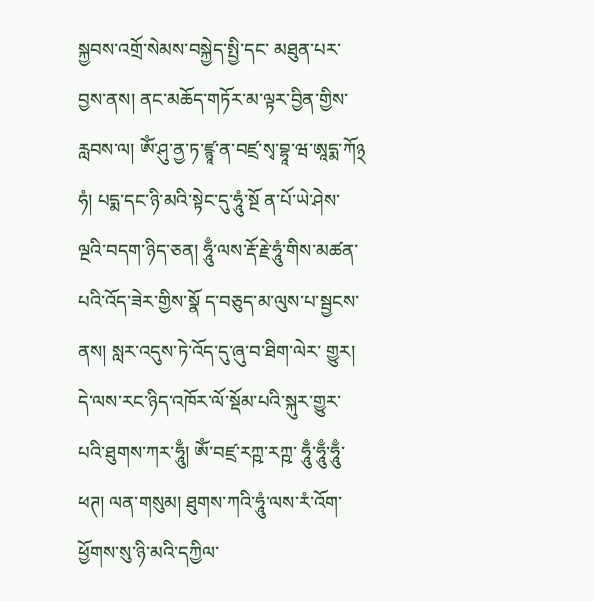སྐྱབས་འགྲོ་སེམས་བསྐྱེད་སྤྱི་དང་ མཐུན་པར་བྱས་ནས། ནང་མཆོད་གཏོར་མ་ལྟར་བྱིན་གྱིས་རླབས་ལ། ༀ་ཤུ་ནྱ་ཏ་ཛྙཱ་ན་བཛྲ་སྭ་བྷཱ་ཝ་ཨཱདྨ་ཀོ྅ཧཾ། པདྨ་དང་ཉི་མའི་སྟེང་དུ་ཧཱུཾ་སྔོ ན་པོ་ཡེ་ཤེས་ལྔའི་བདག་ཉིད་ཅན། ཧཱུྃ་ལས་རྡོ་རྗེ་ཧཱུཾ་གིས་མཚན་ པའི་འོད་ཟེར་གྱིས་སྣོ ད་བཅུད་མ་ལུས་པ་སྦྱངས་ནས། སླར་འདུས་ཏེ་འོད་དུ་ཞུ་བ་ཐིག་ལེར་ གྱུར། དེ་ལས་རང་ཉིད་འཁོར་ལོ་སྡོམ་པའི་སྐུར་གྱུར་པའི་ཐུགས་ཀར་ཧཱུྃ། ༀ་བཛྲ་རཀྵ་རཀྵ་ ཧཱུྃ་ཧཱུྃ་ཧཱུྃ་ཕཊ། ལན་གསུམ། ཐུགས་ཀའི་ཧཱུཾ་ལས་རཾ་འོག་ཕྱོགས་སུ་ཉི་མའི་དཀྱིལ་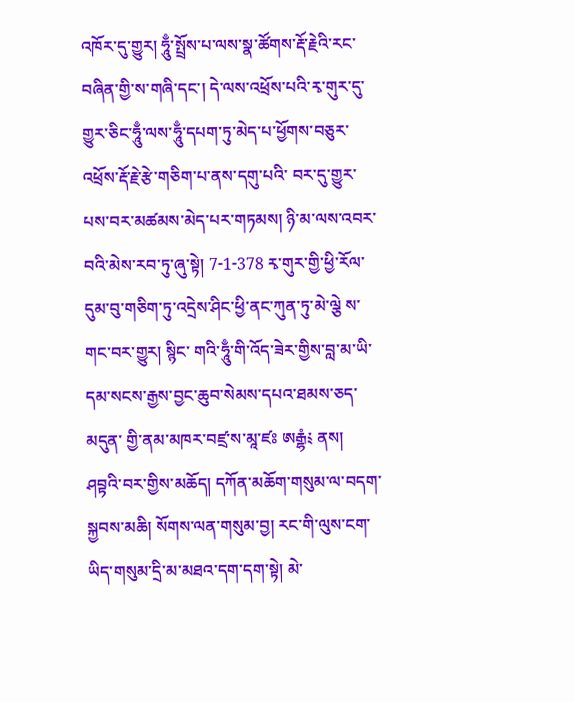འཁོར་དུ་གྱུར། ཧཱུྃ་སྤྲོས་པ་ལས་སྣ་ཚོགས་རྡོ་རྗེའི་རང་བཞིན་གྱི་ས་གཞི་དང་། དེ་ལས་འཕྲོས་པའི་རྭ་གུར་དུ་ གྱུར་ཅིང་ཧཱུྃ་ལས་ཧཱུྃ་དཔག་ཏུ་མེད་པ་ཕྱོགས་བཅུར་འཕྲོས་རྡོ་རྗེ་རྩེ་གཅིག་པ་ནས་དགུ་པའི་ བར་དུ་གྱུར་པས་བར་མཚམས་མེད་པར་གཏམས། ཉི་མ་ལས་འབར་བའི་མེས་རབ་ཏུ་ཞུ་སྟེ། 7-1-378 རྭ་གུར་གྱི་ཕྱི་རོལ་དུམ་བུ་གཅིག་ཏུ་འདྲེས་ཤིང་ཕྱི་ནང་ཀུན་ཏུ་མེ་ལྕེ ས་གང་བར་གྱུར། སྙིང་ གའི་ཧཱུྃ་གི་འོད་ཟེར་གྱིས་བླ་མ་ཡི་དམ་སངས་རྒྱས་བྱང་ཆུབ་སེམས་དཔའ་ཐམས་ཅད་མདུན་ གྱི་ནམ་མཁར་བཛྲ་ས་མཱ་ཛཿ ཨརྒྷཾ༴ ནས། ཤབྟའི་བར་གྱིས་མཆོད། དཀོན་མཆོག་གསུམ་ལ་བདག་ སྐྱབས་མཆི། སོགས་ལན་གསུམ་བྱ། རང་གི་ལུས་ངག་ཡིད་གསུམ་དྲི་མ་མཐའ་དག་དག་སྟེ། མེ་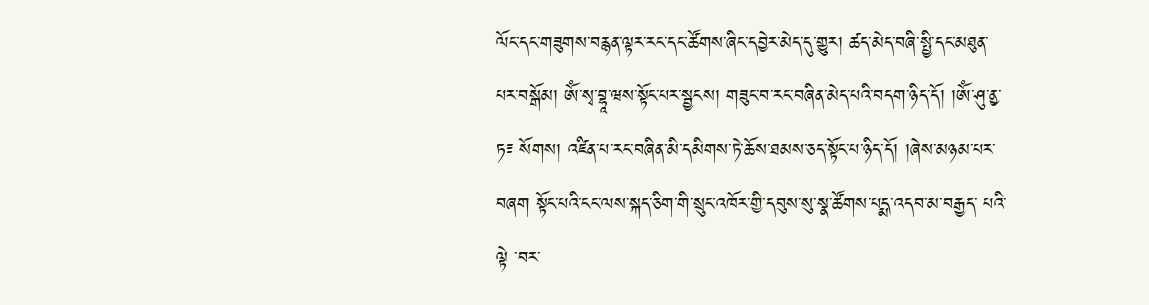ལོང་དང་གཟུགས་བརྙན་ལྟར་རང་དང་ཚོགས་ཞིང་དབྱེར་མེད་དུ་གྱུར། ཚད་མེད་བཞི་སྤྱི་དང་མཐུན་ པར་བསྒོམ། ༀ་སྭ་བྷཱ་ཝས་སྟོང་པར་སྦྱངས། གཟུང་བ་རང་བཞིན་མེད་པའི་བདག་ཉིད་དོ། །ༀ་ཤུ་ནྱ་ ཏ༴ སོགས། འཛིན་པ་རང་བཞིན་མི་དམིགས་ཏེ་ཆོས་ཐམས་ཅད་སྟོང་པ་ཉིད་དོ། །ཞེས་མཉམ་པར་ བཞག སྟོང་པའི་ངང་ལས་སྐད་ཅིག་གི་སྲུང་འཁོར་གྱི་དབུས་སུ་སྣ་ཚོགས་པདྨ་འདབ་མ་བརྒྱད་ པའི་ལྟེ ་བར་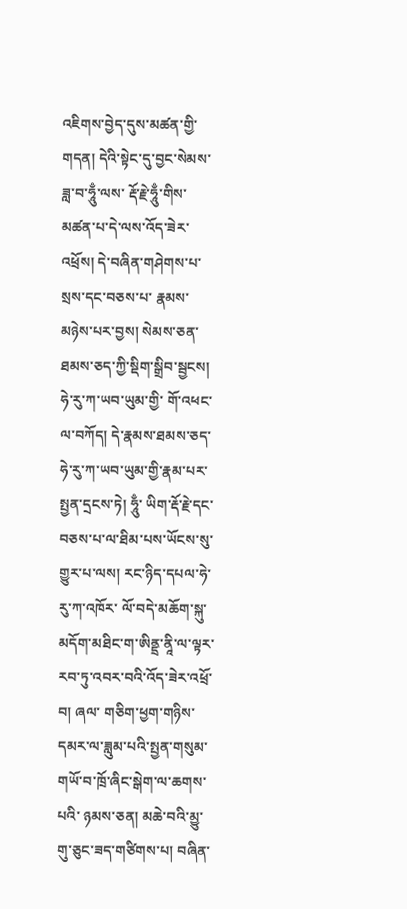འཇིགས་བྱེད་དུས་མཚན་གྱི་གདན། དེའི་སྟེང་དུ་བྱང་སེམས་ཟླ་བ་ཧཱུྃ་ལས་ རྡོ་རྗེ་ཧཱུྃ་གིས་མཚན་པ་དེ་ལས་འོད་ཟེར་འཕྲོས། དེ་བཞིན་གཤེགས་པ་སྲས་དང་བཅས་པ་ རྣམས་མཉེས་པར་བྱས། སེམས་ཅན་ཐམས་ཅད་ཀྱི་སྡིག་སྒྲིབ་སྦྱངས། ཧེ་རུ་ཀ་ཡབ་ཡུམ་གྱི་ གོ་འཕང་ལ་བཀོད། དེ་རྣམས་ཐམས་ཅད་ཧེ་རུ་ཀ་ཡབ་ཡུམ་གྱི་རྣམ་པར་སྤྱན་དྲངས་ཏེ། ཧཱུྃ་ ཡིག་རྡོ་རྗེ་དང་བཅས་པ་ལ་ཐིམ་པས་ཡོངས་སུ་གྱུར་པ་ལས། རང་ཉིད་དཔལ་ཧེ་རུ་ཀ་འཁོར་ ལོ་བདེ་མཆོག་སྐུ་མདོག་མཐིང་ག་ཨིནྡྲ་ནཱི་ལ་ལྟར་རབ་ཏུ་འབར་བའི་འོད་ཟེར་འཕྲོ་བ། ཞལ་ གཅིག་ཕྱག་གཉིས་དམར་ལ་ཟླུམ་པའི་སྤྱན་གསུམ་གཡོ་བ་ཁྲོ་ཞིང་སྒེག་ལ་ཆགས་པའི་ ཉམས་ཅན། མཆེ་བའི་མྱུ་གུ་ཅུང་ཟད་གཙིགས་པ། བཞིན་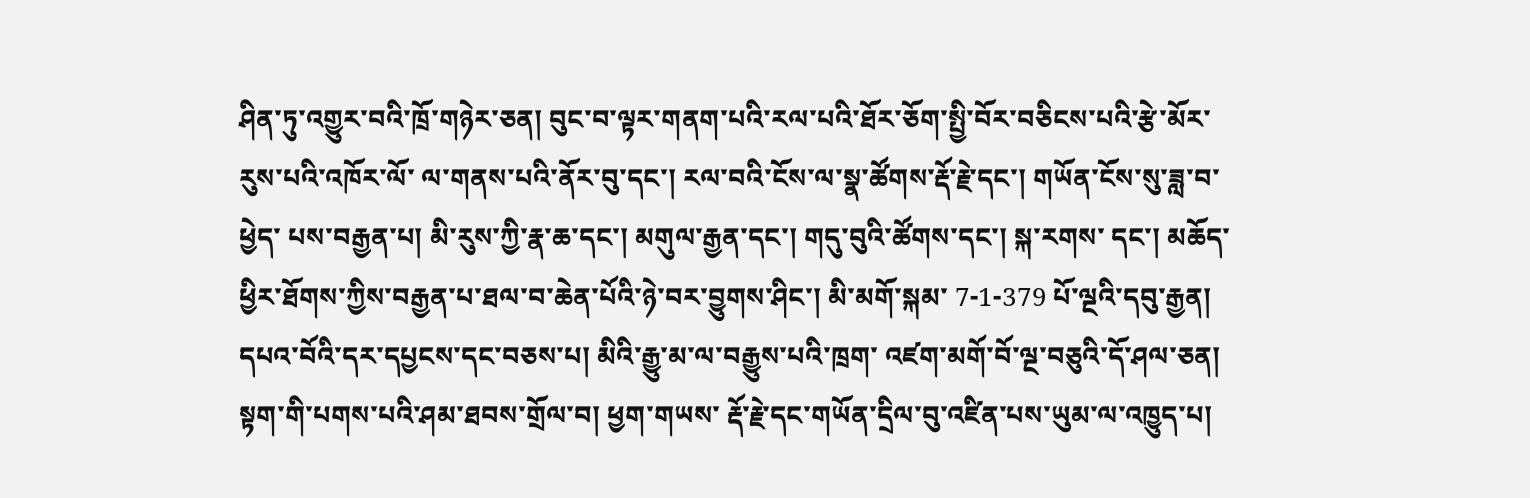ཤིན་ཏུ་འགྱུར་བའི་ཁྲོ་གཉེར་ཅན། བུང་བ་ལྟར་གནག་པའི་རལ་པའི་ཐོར་ཅོག་སྤྱི་བོར་བཅིངས་པའི་རྩེ་མོར་རུས་པའི་འཁོར་ལོ་ ལ་གནས་པའི་ནོར་བུ་དང་། རལ་བའི་ངོས་ལ་སྣ་ཚོགས་རྡོ་རྗེ་དང་། གཡོན་ངོས་སུ་ཟླ་བ་ཕྱེད་ པས་བརྒྱན་པ། མི་རུས་ཀྱི་རྣ་ཆ་དང་། མགུལ་རྒྱན་དང་། གདུ་བུའི་ཚོགས་དང་། སྐ་རགས་ དང་། མཆོད་ཕྱིར་ཐོགས་ཀྱིས་བརྒྱན་པ་ཐལ་བ་ཆེན་པོའི་ཉེ་བར་བྱུགས་ཤིང་། མི་མགོ་སྐམ་ 7-1-379 པོ་ལྔའི་དབུ་རྒྱན། དཔའ་བོའི་དར་དཔྱངས་དང་བཅས་པ། མིའི་རྒྱུ་མ་ལ་བརྒྱུས་པའི་ཁྲག་ འཛག་མགོ་བོ་ལྔ་བཅུའི་དོ་ཤལ་ཅན། སྟག་གི་པགས་པའི་ཤམ་ཐབས་གྲོལ་བ། ཕྱག་གཡས་ རྡོ་རྗེ་དང་གཡོན་དྲིལ་བུ་འཛིན་པས་ཡུམ་ལ་འཁྱུད་པ།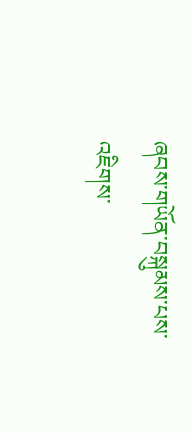ཞབས་གཡོན་བསྐུམས་པས་འཇིགས་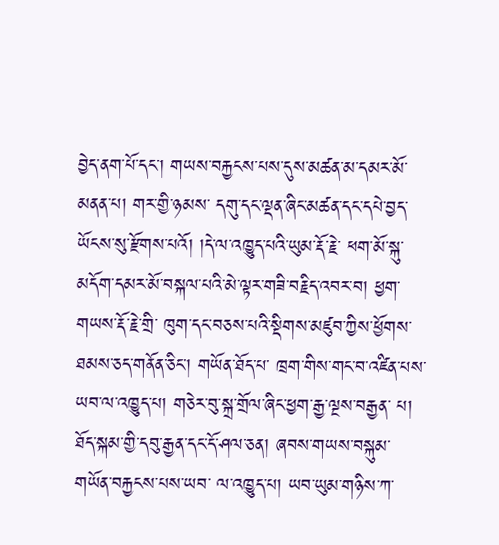བྱེད་ནག་པོ་དང་། གཡས་བརྐྱངས་པས་དུས་མཚན་མ་དམར་མོ་མནན་པ། གར་གྱི་ཉམས་ དགུ་དང་ལྡན་ཞིང་མཚན་དང་དཔེ་བྱད་ཡོངས་སུ་རྫོགས་པའོ། །དེ་ལ་འཁྱུད་པའི་ཡུམ་རྡོ་རྗེ་ ཕག་མོ་སྐུ་མདོག་དམར་མོ་བསྐལ་པའི་མེ་ལྟར་གཟི་བརྗིད་འབར་བ། ཕྱག་གཡས་རྡོ་རྗེ་གྲི་ ཁུག་དང་བཅས་པའི་སྡིགས་མཛུབ་ཀྱིས་ཕྱོགས་ཐམས་ཅད་གནོན་ཅིང་། གཡོན་ཐོད་པ་ ཁྲག་གིས་གང་བ་འཛིན་པས་ཡབ་ལ་འཁྱུད་པ། གཅེར་བུ་སྐྲ་གྲོལ་ཞིང་ཕྱག་རྒྱ་ལྔས་བརྒྱན་ པ། ཐོད་སྐམ་གྱི་དབུ་རྒྱན་དང་དོ་ཤལ་ཅན། ཞབས་གཡས་བསྐུམ་གཡོན་བརྐྱངས་པས་ཡབ་ ལ་འཁྱུད་པ། ཡབ་ཡུམ་གཉིས་ཀ་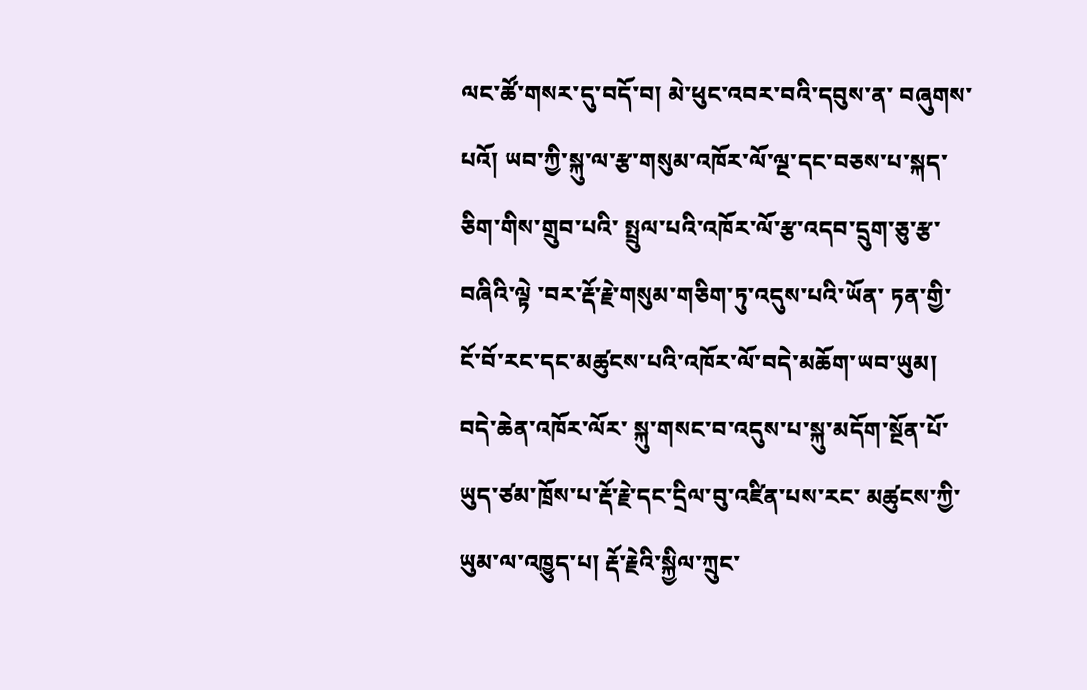ལང་ཚོ་གསར་དུ་བདོ་བ། མེ་ཕུང་འབར་བའི་དབུས་ན་ བཞུགས་པའོ། ཡབ་ཀྱི་སྐུ་ལ་རྩ་གསུམ་འཁོར་ལོ་ལྔ་དང་བཅས་པ་སྐད་ཅིག་གིས་གྲུབ་པའི་ སྤྲུལ་པའི་འཁོར་ལོ་རྩ་འདབ་དྲུག་ཅུ་རྩ་བཞིའི་ལྟེ ་བར་རྡོ་རྗེ་གསུམ་གཅིག་ཏུ་འདུས་པའི་ཡོན་ ཏན་གྱི་ངོ་བོ་རང་དང་མཚུངས་པའི་འཁོར་ལོ་བདེ་མཆོག་ཡབ་ཡུམ། བདེ་ཆེན་འཁོར་ལོར་ སྐུ་གསང་བ་འདུས་པ་སྐུ་མདོག་སྔོན་པོ་ཡུད་ཙམ་ཁྲོས་པ་རྡོ་རྗེ་དང་དྲིལ་བུ་འཛིན་པས་རང་ མཚུངས་ཀྱི་ཡུམ་ལ་འཁྱུད་པ། རྡོ་རྗེའི་སྐྱིལ་ཀྲུང་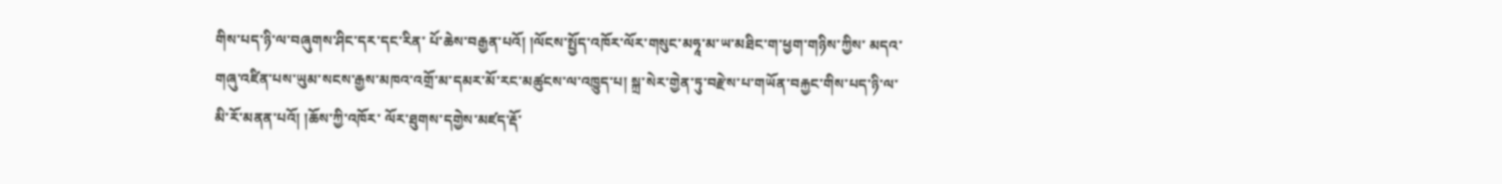གིས་པད་ཉི་ལ་བཞུགས་ཤིང་དར་དང་རིན་ པོ་ཆེས་བརྒྱན་པའོ། །ལོངས་སྤྱོད་འཁོར་ལོར་གསུང་མཧཱ་མ་ཡ་མཐིང་ག་ཕྱག་གཉིས་ཀྱིས་ མདའ་གཞུ་འཛིན་པས་ཡུམ་སངས་རྒྱས་མཁའ་འགྲོ་མ་དམར་མོ་རང་མཚུངས་ལ་འཁྱུད་པ། སྐྲ་སེར་གྱེན་ཏུ་བརྫེས་པ་གཡོན་བརྐྱང་གིས་པད་ཉི་ལ་མི་རོ་མནན་པའོ། །ཆོས་ཀྱི་འཁོར་ ལོར་ཐུགས་དགྱེས་མཛད་རྡོ་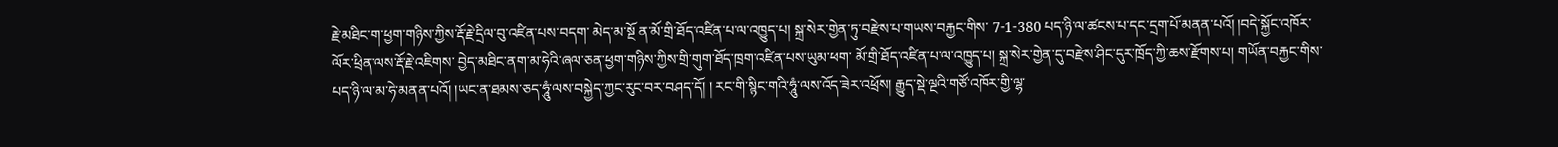རྗེ་མཐིང་ག་ཕྱག་གཉིས་ཀྱིས་རྡོ་རྗེ་དྲིལ་བུ་འཛིན་པས་བདག་ མེད་མ་སྔོ ན་མོ་གྲི་ཐོད་འཛིན་པ་ལ་འཁྱུད་པ། སྐྲ་སེར་གྱེན་ཏུ་བརྫེས་པ་གཡས་བརྐྱང་གིས་ 7-1-380 པད་ཉི་ལ་ཚངས་པ་དང་དྲག་པོ་མནན་པའོ། །བདེ་སྐྱོང་འཁོར་ལོར་ཕྲིན་ལས་རྡོ་རྗེ་འཇིགས་ བྱེད་མཐིང་ནག་མ་ཧེའི་ཞལ་ཅན་ཕྱག་གཉིས་ཀྱིས་གྲི་གུག་ཐོད་ཁྲག་འཛིན་པས་ཡུམ་ཕག་ མོ་གྲི་ཐོད་འཛིན་པ་ལ་འཁྱུད་པ། སྐྲ་སེར་གྱེན་དུ་བརྫེས་ཤིང་དུར་ཁྲོད་ཀྱི་ཆས་རྫོགས་པ། གཡོན་བརྐྱང་གིས་པད་ཉི་ལ་མ་ཧེ་མནན་པའོ། །ཡང་ན་ཐམས་ཅད་ཧཱུཾ་ལས་བསྐྱེད་ཀྱང་རུང་བར་བཤད་དོ། ། རང་གི་སྙིང་གའི་ཧཱུཾ་ལས་འོད་ཟེར་འཕྲོས། རྒྱུད་སྡེ་ལྔའི་གཙོ་འཁོར་གྱི་ལྷ་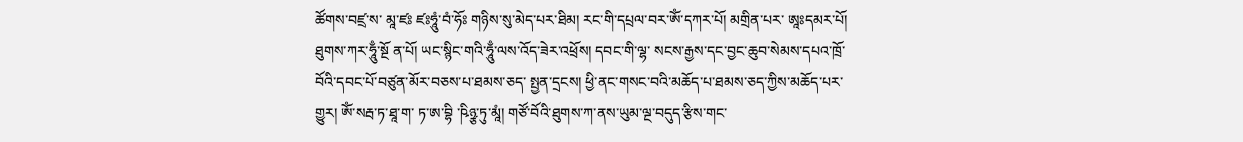ཚོགས་བཛྲ་ས་ མཱ་ཛཿ ཛཿཧཱུཾ་བཾ་ཧོཿ གཉིས་སུ་མེད་པར་ཐིམ། རང་གི་དཔྲལ་བར་ༀ་དཀར་པོ། མགྲིན་པར་ ཨཱཿདམར་པོ། ཐུགས་ཀར་ཧཱུྃ་སྔོ ན་པོ། ཡང་སྙིང་གའི་ཧཱུྃ་ལས་འོད་ཟེར་འཕྲོས། དབང་གི་ལྷ་ སངས་རྒྱས་དང་བྱང་ཆུབ་སེམས་དཔའ་ཁྲོ་བོའི་དབང་པོ་བཙུན་མོར་བཅས་པ་ཐམས་ཅད་ སྤྱན་དྲངས། ཕྱི་ནང་གསང་བའི་མཆོད་པ་ཐམས་ཅད་ཀྱིས་མཆོད་པར་གྱུར། ༀ་སརྦ་ཏ་ཐཱ་ག་ ཏ་ཨ་བྷི ་ཥིཉྩ་ཏུ་མཱཾ། གཙོ་བོའི་ཐུགས་ཀ་ནས་ཡུམ་ལྔ་བདུད་རྩིས་གང་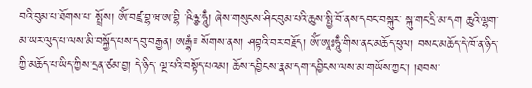བའི་བུམ་པ་ཐོགས་པ་ སྤྲོས། ༀ་བཛྲ་བྷ་ཝ་ཨ་བྷི ་ཥིཉྩ་ཧཱུྃ། ཞེས་གསུངས་ཤིང་བུམ་པའི་ཆུས་སྤྱི་བོ་ནས་དབང་བསྐུར་ སྐུ་གང་དྲི་མ་དག ཆུའི་ལྷག་མ་ཡར་ལུད་པ་ལས་མི་བསྐྱོད་པས་དབུ་བརྒྱན། ཨརྒྷཾ༴ སོགས་ནས། ཤབྟའི་བར་བརྗོད། ༀ་ཨཱཿཧཱུྃ་གིས་ནང་མཆོད་ཕུལ། བསང་མཆོད་དེ་ཁོ་ན་ཉིད་ཀྱི་མཆོད་པ་ཡིད་ཀྱིས་དྲན་ཙམ་བྱ། དེ་ཉིད་ ལྔ་པའི་བསྟོད་པའམ། ཆོས་དབྱིངས་རྣམ་དག་དབྱིངས་ལས་མ་གཡོས་ཀྱང་། །ཐབས་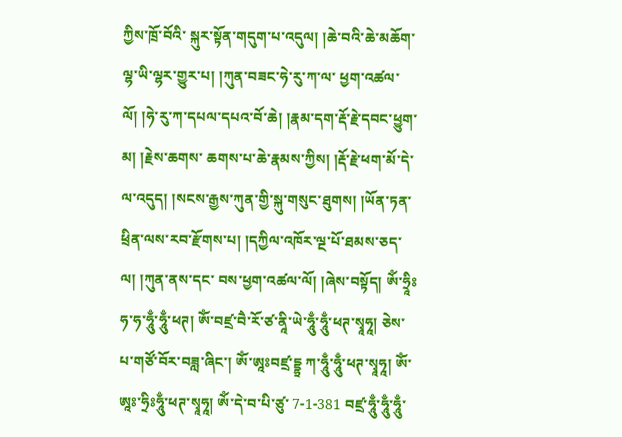ཀྱིས་ཁྲོ་བོའི་ སྐུར་སྟོན་གདུག་པ་འདུལ། །ཆེ་བའི་ཆེ་མཆོག་ལྷ་ཡི་ལྷར་གྱུར་པ། །ཀུན་བཟང་ཧེ་རུ་ཀ་ལ་ ཕྱག་འཚལ་ལོ། །ཧེ་རུ་ཀ་དཔལ་དཔའ་བོ་ཆེ། །རྣམ་དག་རྡོ་རྗེ་དབང་ཕྱུག་མ། །རྗེས་ཆགས་ ཆགས་པ་ཆེ་རྣམས་ཀྱིས། །རྡོ་རྗེ་ཕག་མོ་དེ་ལ་འདུད། །སངས་རྒྱས་ཀུན་གྱི་སྐུ་གསུང་ཐུགས། །ཡོན་ཏན་ཕྲིན་ལས་རབ་རྫོགས་པ། །དཀྱིལ་འཁོར་ལྔ་པོ་ཐམས་ཅད་ལ། །ཀུན་ནས་དང་ བས་ཕྱག་འཚལ་ལོ། །ཞེས་བསྟོད། ༀ་ཧྲཱིཿཧ་ཧ་ཧཱུྃ་ཧཱུྃ་ཕཊ། ༀ་བཛྲ་བཻ་རོ་ཙ་ནཱི་ཡེ་ཧཱུྃ་ཧཱུྃ་ཕཊ་སྭཱཧཱ། ཅེས་པ་གཙོ་བོར་བཟླ་ཞིང་། ༀ་ཨཱཿབཛྲ་དྡྷྲ ཀ་ཧཱུྃ་ཧཱུྃ་ཕཊ་སྭཱཧཱ། ༀ་ཨཱཿ་ཧྲིཿཧཱུྃ་ཕཊ་སྭཱཧཱ། ༀ་དེ་བ་པི་ཙུ་ 7-1-381 བཛྲ་ཧཱུྃ་ཧཱུྃ་ཧཱུྃ་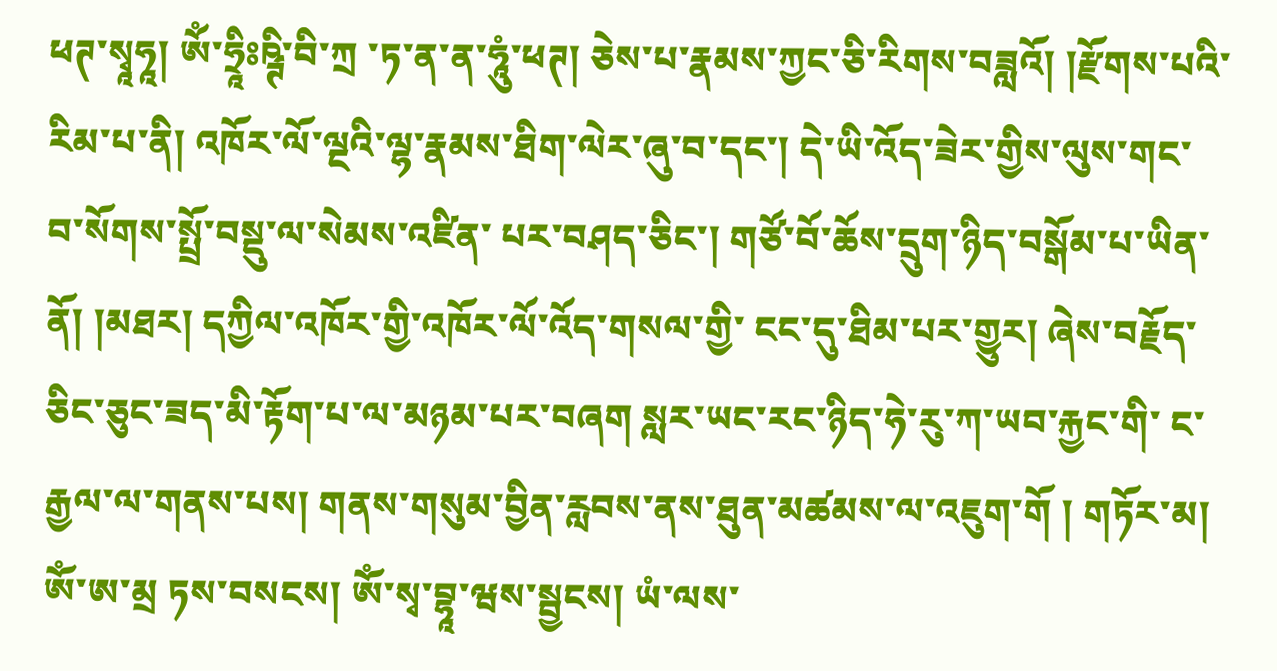ཕཊ་སྭཱཧཱ། ༀ་ཧྲཱིཿཥྚི་བི་ཀྲ ་ཏ་ན་ན་ཧཱུཾ་ཕཊ། ཅེས་པ་རྣམས་ཀྱང་ཅི་རིགས་བཟླའོ། །རྫོགས་པའི་ རིམ་པ་ནི། འཁོར་ལོ་ལྔའི་ལྷ་རྣམས་ཐིག་ལེར་ཞུ་བ་དང་། དེ་ཡི་འོད་ཟེར་གྱིས་ལུས་གང་བ་སོགས་སྤྲོ་བསྡུ་ལ་སེམས་འཛིན་ པར་བཤད་ཅིང་། གཙོ་བོ་ཆོས་དྲུག་ཉིད་བསྒོམ་པ་ཡིན་ནོ། །མཐར། དཀྱིལ་འཁོར་གྱི་འཁོར་ལོ་འོད་གསལ་གྱི་ ངང་དུ་ཐིམ་པར་གྱུར། ཞེས་བརྗོད་ཅིང་ཅུང་ཟད་མི་རྟོག་པ་ལ་མཉམ་པར་བཞག སླར་ཡང་རང་ཉིད་ཧེ་རུ་ཀ་ཡབ་རྐྱང་གི་ ང་རྒྱལ་ལ་གནས་པས། གནས་གསུམ་བྱིན་རླབས་ནས་ཐུན་མཚམས་ལ་འཇུག་གོ ། གཏོར་མ། ༀ་ཨ་མྲ ཏས་བསངས། ༀ་སྭ་བྷཱ་ཝས་སྦྱངས། ཡཾ་ལས་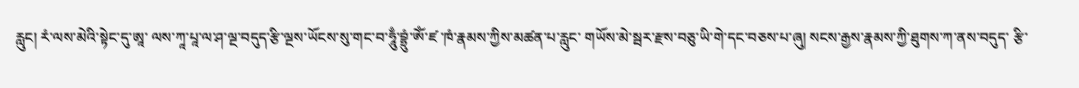རླུང། རཾ་ལས་མེའི་སྟེང་དུ་ཨཱ་ ལས་ཀཱ་པཱ་ལ་ཤ་ལྔ་བདུད་རྩི་ལྔས་ཡོངས་སུ་གང་བ་ཧཱུྃ་བྷྲུཾ་ༀ་ཛ ་ཁཾ་རྣམས་ཀྱིས་མཚན་པ་རླུང་ གཡོས་མེ་སྦར་རྫས་བཅུ་ཡི་གེ་དང་བཅས་པ་ཞུ། སངས་རྒྱས་རྣམས་ཀྱི་ཐུགས་ཀ་ནས་བདུད་ རྩི་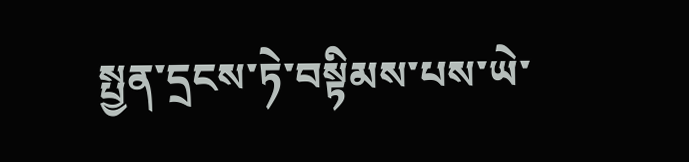སྤྱན་དྲངས་ཏེ་བསྟིམས་པས་ཡེ་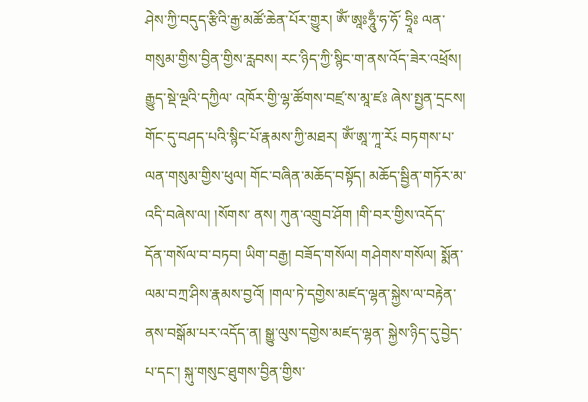ཤེས་ཀྱི་བདུད་རྩིའི་རྒྱ་མཚོ་ཆེན་པོར་གྱུར། ༀ་ཨཱཿཧཱུྃ་ཧ་ཧོ་ ཧྲཱིཿ ལན་གསུམ་གྱིས་བྱིན་གྱིས་རླབས། རང་ཉིད་ཀྱི་སྙིང་ག་ནས་འོད་ཟེར་འཕྲོས། རྒྱུད་སྡེ་ལྔའི་དཀྱིལ་ འཁོར་གྱི་ལྷ་ཚོགས་བཛྲ་ས་མཱ་ཛཿ ཞེས་སྤྱན་དྲངས། གོང་དུ་བཤད་པའི་སྙིང་པོ་རྣམས་ཀྱི་མཐར། ༀ་ཨཱ་ཀཱ་རོ༴ བཏགས་པ་ལན་གསུམ་གྱིས་ཕུལ། གོང་བཞིན་མཆོད་བསྟོད། མཆོད་སྦྱིན་གཏོར་མ་འདི་བཞེས་ལ། །སོགས་ ནས། ཀུན་འགྲུབ་ཤོག །གི་བར་གྱིས་འདོད་དོན་གསོལ་བ་བཏབ། ཡིག་བརྒྱ། བཟོད་གསོལ། གཤེགས་གསོལ། སྨོན་ ལམ་བཀྲ་ཤིས་རྣམས་བྱའོ། །གལ་ཏེ་དགྱེས་མཛད་ལྷན་སྐྱེས་ལ་བརྟེན་ནས་བསྒོམ་པར་འདོད་ན། སྒྱུ་ལུས་དགྱེས་མཛད་ལྷན་ སྐྱེས་ཉིད་དུ་བྱེད་པ་དང་། སྐུ་གསུང་ཐུགས་བྱིན་གྱིས་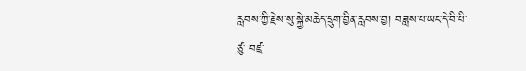རླབས་ཀྱི་རྗེས་སུ་སྐྱེ་མཆེད་དྲུག་བྱིན་རླབས་བྱ། བཟླས་པ་ཡང་དེ་བི་པི་ཙུ་ བཛྲ་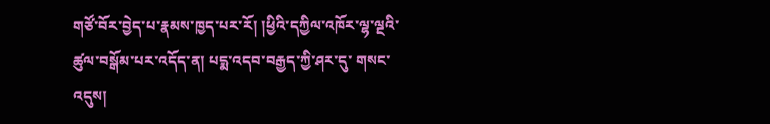གཙོ་བོར་བྱེད་པ་རྣམས་ཁྱད་པར་རོ། །ཕྱིའི་དཀྱིལ་འཁོར་ལྷ་ལྔའི་ཚུལ་བསྒོམ་པར་འདོད་ན། པདྨ་འདབ་བརྒྱད་ཀྱི་ཤར་དུ་ གསང་འདུས།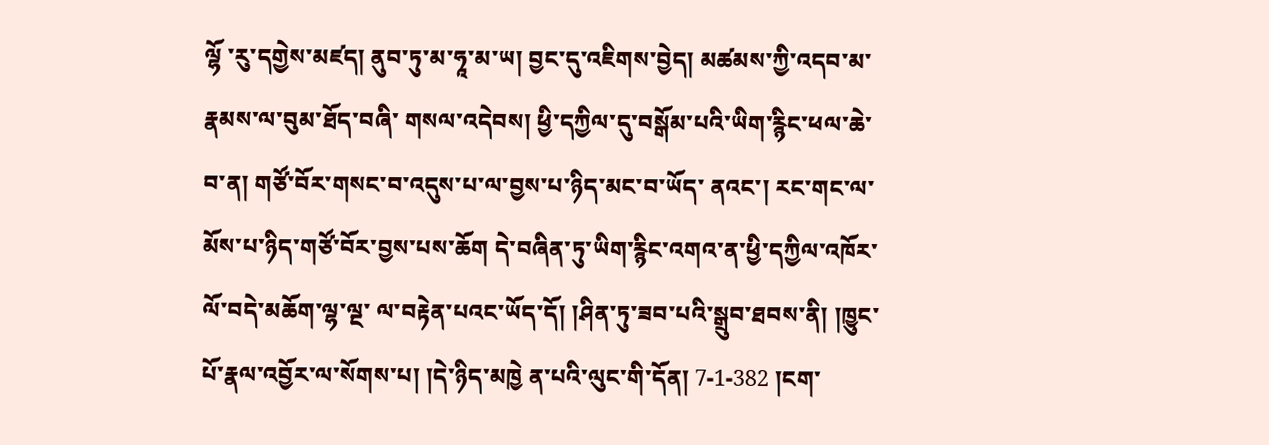ལྷོ ་རུ་དགྱེས་མཛད། ནུབ་ཏུ་མ་ཧཱ་མ་ཡ། བྱང་དུ་འཇིགས་བྱེད། མཚམས་ཀྱི་འདབ་མ་རྣམས་ལ་བུམ་ཐོད་བཞི་ གསལ་འདེབས། ཕྱི་དཀྱིལ་དུ་བསྒོམ་པའི་ཡིག་རྙིང་ཕལ་ཆེ་བ་ན། གཙོ་བོར་གསང་བ་འདུས་པ་ལ་བྱས་པ་ཉིད་མང་བ་ཡོད་ ནའང་། རང་གང་ལ་མོས་པ་ཉིད་གཙོ་བོར་བྱས་པས་ཆོག དེ་བཞིན་ཏུ་ཡིག་རྙིང་འགའ་ན་ཕྱི་དཀྱིལ་འཁོར་ལོ་བདེ་མཆོག་ལྷ་ལྔ་ ལ་བརྟེན་པའང་ཡོད་དོ། །ཤིན་ཏུ་ཟབ་པའི་སྒྲུབ་ཐབས་ནི། །ཁྱུང་པོ་རྣལ་འབྱོར་ལ་སོགས་པ། །དེ་ཉིད་མཁྱེ ན་པའི་ལུང་གི་དོན། 7-1-382 །ངག་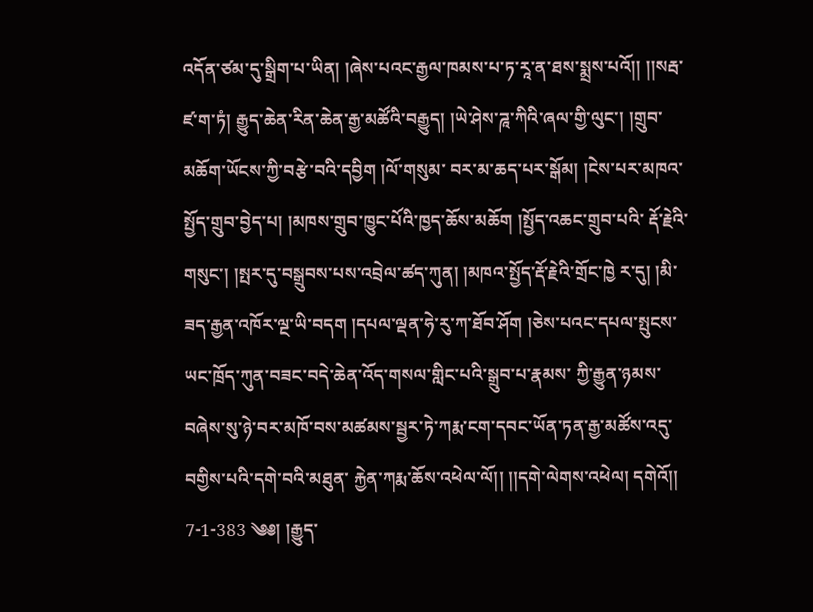འདོན་ཙམ་དུ་སྒྲིག་པ་ཡིན། །ཞེས་པའང་རྒྱལ་ཁམས་པ་ཏ་རཱ་ན་ཐས་སྨྲས་པའོ།། །།སརྦ་ཛ་ག་ཏཾ། རྒྱུད་ཆེན་རིན་ཆེན་རྒྱ་མཚོའི་བརྒྱུད། །ཡེ་ཤེས་ཌཱ་ཀིའི་ཞལ་གྱི་ལུང་། །གྲུབ་མཆོག་ཡོངས་ཀྱི་བརྩེ་བའི་དབྱིག །ལོ་གསུམ་ བར་མ་ཆད་པར་སྒོམ། །ངེས་པར་མཁའ་སྤྱོད་གྲུབ་བྱེད་པ། །མཁས་གྲུབ་ཁྱུང་པོའི་ཁྱད་ཆོས་མཆོག །སྤྱོད་འཆང་གྲུབ་པའི་ རྡོ་རྗེའི་གསུང་། །སྤར་དུ་བསྒྲུབས་པས་འབྲེལ་ཚད་ཀུན། །མཁའ་སྤྱོད་རྡོ་རྗེའི་གྲོང་ཁྱེ ར་དུ། །མི་ཟད་རྒྱན་འཁོར་ལྔ་ཡི་བདག །དཔལ་ལྡན་ཧེ་རུ་ཀ་ཐོབ་ཤོག །ཅེས་པའང་དཔལ་སྤུངས་ཡང་ཁྲོད་ཀུན་བཟང་བདེ་ཆེན་འོད་གསལ་གླིང་པའི་སྒྲུབ་པ་རྣམས་ ཀྱི་རྒྱུན་ཉམས་བཞེས་སུ་ཉེ་བར་མཁོ་བས་མཚམས་སྦྱར་ཏེ་ཀརྨ་ངག་དབང་ཡོན་ཏན་རྒྱ་མཚོས་འདུ་བགྱིས་པའི་དགེ་བའི་མཐུན་ རྐྱེན་ཀརྨ་ཆོས་འཕེལ་ལོ།། །།དགེ་ལེགས་འཕེལ། དགེའོ།། 7-1-383 ༄༅། །རྒྱུད་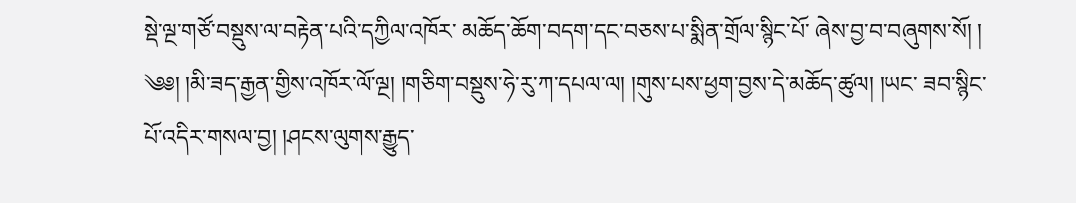སྡེ་ལྔ་གཙོ་བསྡུས་ལ་བརྟེན་པའི་དཀྱིལ་འཁོར་ མཆོད་ཆོག་བདག་དང་བཅས་པ་སྨིན་གྲོལ་སྙིང་པོ་ ཞེས་བྱ་བ་བཞུགས་སོ། ། ༄༅། །མི་ཟད་རྒྱན་གྱིས་འཁོར་ལོ་ལྔ། །གཅིག་བསྡུས་ཧེ་རུ་ཀ་དཔལ་ལ། །གུས་པས་ཕྱག་བྱས་དེ་མཆོད་ཚུལ། །ཡང་ ཟབ་སྙིང་པོ་འདིར་གསལ་བྱ། །ཤངས་ལུགས་རྒྱུད་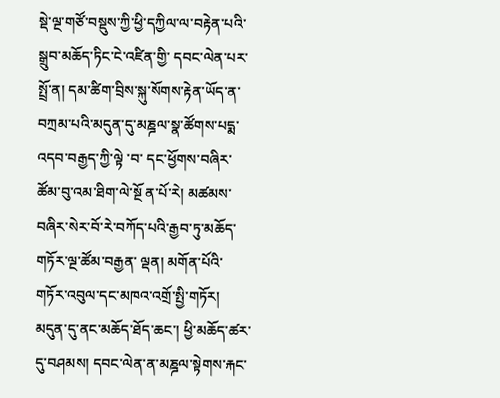སྡེ་ལྔ་གཙོ་བསྡུས་ཀྱི་ཕྱི་དཀྱིལ་ལ་བརྟེན་པའི་སྒྲུབ་མཆོད་ཏིང་ངེ་འཛིན་གྱི་ དབང་ལེན་པར་སྤྲོ་ན། དམ་ཚིག་བྲིས་སྐུ་སོགས་རྟེན་ཡོད་ན་བཀྲམ་པའི་མདུན་དུ་མཎྜལ་སྣ་ཚོགས་པདྨ་འདབ་བརྒྱད་ཀྱི་ལྟེ ་བ་ དང་ཕྱོགས་བཞིར་ཚོམ་བུ་འམ་ཐིག་ལེ་སྔོ ན་པོ་རེ། མཚམས་བཞིར་སེར་བོ་རེ་བཀོད་པའི་རྒྱབ་ཏུ་མཆོད་གཏོར་ལྔ་ཚོམ་བརྒྱན་ ལྡན། མགོན་པོའི་གཏོར་འབུལ་དང་མཁའ་འགྲོ་སྤྱི་གཏོར། མདུན་དུ་ནང་མཆོད་ཐོད་ཆང་། ཕྱི་མཆོད་ཚར་དུ་བཤམས། དབང་ལེན་ན་མཎྜལ་སྟེགས་རྐང་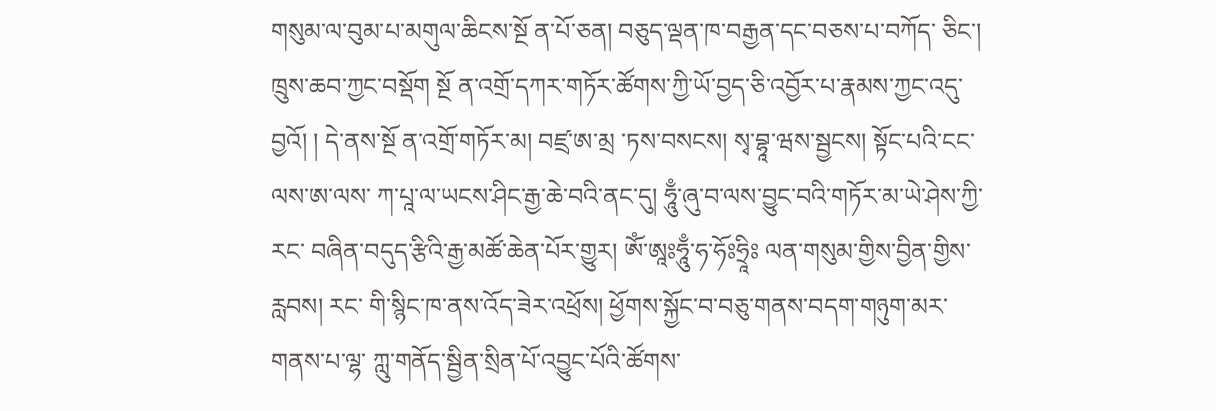གསུམ་ལ་བུམ་པ་མགུལ་ཆིངས་སྔོ ན་པོ་ཅན། བཅུད་ལྡན་ཁ་བརྒྱན་དང་བཅས་པ་བཀོད་ ཅིང་། ཁྲུས་ཆབ་ཀྱང་བསྡོག སྔོ ན་འགྲོ་དཀར་གཏོར་ཚོགས་ཀྱི་ཡོ་བྱད་ཅི་འབྱོར་པ་རྣམས་ཀྱང་འདུ་བྱའོ། ། དེ་ནས་སྔོ ན་འགྲོ་གཏོར་མ། བཛྲ་ཨ་མྲ ་ཏས་བསངས། སྭ་བྷཱ་ཝས་སྦྱངས། སྟོང་པའི་ངང་ལས་ཨ་ལས་ ཀ་པཱ་ལ་ཡངས་ཤིང་རྒྱ་ཆེ་བའི་ནང་དུ། ཧཱུྃ་ཞུ་བ་ལས་བྱུང་བའི་གཏོར་མ་ཡེ་ཤེས་ཀྱི་རང་ བཞིན་བདུད་རྩིའི་རྒྱ་མཚོ་ཆེན་པོར་གྱུར། ༀ་ཨཱཿཧཱུྃ་ཧ་ཧོཿཧྲཱིཿ ལན་གསུམ་གྱིས་བྱིན་གྱིས་རླབས། རང་ གི་སྙིང་ཁ་ནས་འོད་ཟེར་འཕྲོས། ཕྱོགས་སྐྱོང་བ་བཅུ་གནས་བདག་གཉུག་མར་གནས་པ་ལྷ་ ཀླུ་གནོད་སྦྱིན་སྲིན་པོ་འབྱུང་པོའི་ཚོགས་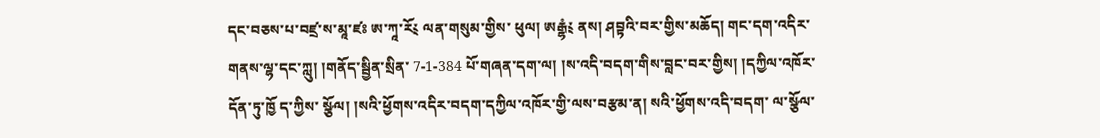དང་བཅས་པ་བཛྲ་ས་མཱ་ཛཿ ཨ་ཀཱ་རོ༴ ལན་གསུམ་གྱིས་ ཕུལ། ཨརྒྷཾ༴ ནས། ཤབྟའི་བར་གྱིས་མཆོད། གང་དག་འདིར་གནས་ལྷ་དང་ཀླུ། །གནོད་སྦྱིན་སྲིན་ 7-1-384 པོ་གཞན་དག་ལ། །ས་འདི་བདག་གིས་བླང་བར་གྱིས། །དཀྱིལ་འཁོར་དོན་ཏུ་ཁྱོ ད་ཀྱིས་ སྩོལ། །སའི་ཕྱོགས་འདིར་བདག་དཀྱིལ་འཁོར་གྱི་ལས་བརྩམ་ན། སའི་ཕྱོགས་འདི་བདག་ ལ་སྩོལ་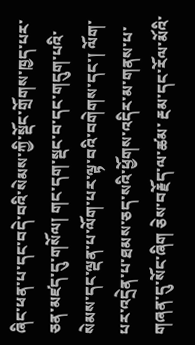ཞིང་ཕན་པ་དང་བདེ་བའི་སེམས་ཀྱི་སྡོང་གྲོགས་ཁྱད་པར་ཅན་མཛད་དུ་གསོལ། གང་དག་སྡང་བ་དང་གདུག་པའི་སེམས་དང་ལྡན་པ་ལོག་པར་ལྟ་བའི་བགེགས་དང་། ལོག་ པར་འདྲེན་པ་ཐམས་ཅད་སའི་ཕྱོགས་འདིར་མ་གནས་པ་གཞན་དུ་སོང་ཞིག ཅེས་བརྗོད་ལ་ཚམ་ རྔམ་དང་རོལ་མོའི་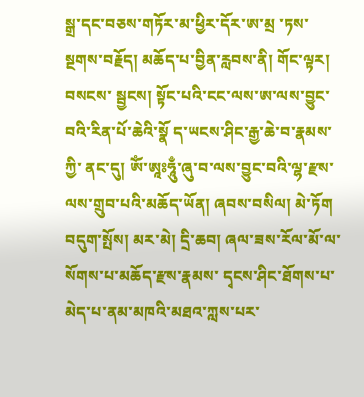སྒྲ་དང་བཅས་གཏོར་མ་ཕྱིར་དོར་ཨ་མྲ ་ཏས་སྔགས་བརྗོད། མཆོད་པ་བྱིན་རླབས་ནི། གོང་ལྟར། བསངས་ སྦྱངས། སྟོང་པའི་ངང་ལས་ཨ་ལས་བྱུང་བའི་རིན་པོ་ཆེའི་སྣོ ད་ཡངས་ཤིང་རྒྱ་ཆེ་བ་རྣམས་ཀྱི་ ནང་དུ། ༀ་ཨཱཿཧཱུྃ་ཞུ་བ་ལས་བྱུང་བའི་ལྷ་རྫས་ལས་གྲུབ་པའི་མཆོད་ཡོན། ཞབས་བསིལ། མེ་ཏོག བདུག་སྤོས། མར་མེ། དྲི་ཆབ། ཞལ་ཟས་རོལ་མོ་ལ་སོགས་པ་མཆོད་རྫས་རྣམས་ དྭངས་ཤིང་ཐོགས་པ་མེད་པ་ནམ་མཁའི་མཐའ་ཀླས་པར་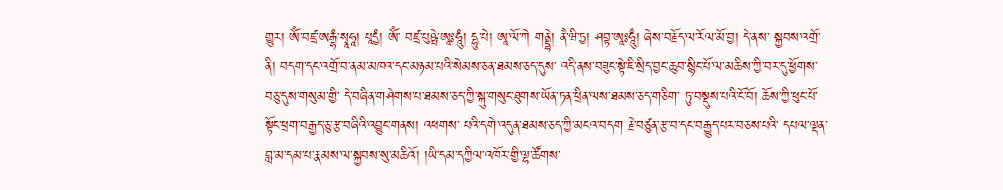གྱུར། ༀ་བཛྲ་ཨརྒྷཾ་སྭཱཧཱ། པཱདྱཾ། ༀ་ བཛྲ་པུཥྤེ་ཨཱཿཧཱུཾ། དྷུ་པེ། ཨཱ་ལོ་ཀེ གནྡྷེ། ནཻ་ཝི་ཏྱ། ཤབྟ་ཨཱཿཧཱུྃ། ཞེས་བརྗོད་ལ་རོལ་མོ་བྱ། དེ་ནས་ སྐྱབས་འགྲོ་ནི། བདག་དང་འགྲོ་བ་ནམ་མཁའ་དང་མཉམ་པའི་སེམས་ཅན་ཐམས་ཅད་དུས་ འདི་ནས་བཟུང་སྟེ་ཇི་སྲིད་བྱང་ཆུབ་སྙིང་པོ་ལ་མཆིས་ཀྱི་བར་དུ་ཕྱོགས་བཅུ་དུས་གསུམ་གྱི་ དེ་བཞིན་གཤེགས་པ་ཐམས་ཅད་ཀྱི་སྐུ་གསུང་ཐུགས་ཡོན་ཏན་ཕྲིན་ལས་ཐམས་ཅད་གཅིག་ ཏུ་བསྡུས་པའི་ངོ་བོ། ཆོས་ཀྱི་ཕུང་པོ་སྟོང་ཕྲག་བརྒྱད་ཅུ་རྩ་བཞིའི་འབྱུང་གནས། འཕགས་ པའི་དགེ་འདུན་ཐམས་ཅད་ཀྱི་མངའ་བདག རྗེ་བཙུན་རྩ་བ་དང་བརྒྱུད་པར་བཅས་པའི་ དཔལ་ལྡན་བླ་མ་དམ་པ་རྣམས་ལ་སྐྱབས་སུ་མཆིའོ། །ཡི་དམ་དཀྱིལ་འཁོར་གྱི་ལྷ་ཚོགས་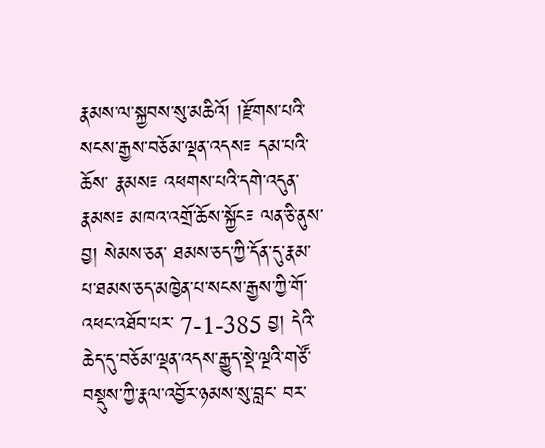རྣམས་ལ་སྐྱབས་སུ་མཆིའོ། །རྫོགས་པའི་སངས་རྒྱས་བཅོམ་ལྡན་འདས༴ དམ་པའི་ཆོས་ རྣམས༴ འཕགས་པའི་དགེ་འདུན་རྣམས༴ མཁའ་འགྲོ་ཆོས་སྐྱོང༴ ལན་ཅི་ནུས་བྱ། སེམས་ཅན་ ཐམས་ཅད་ཀྱི་དོན་དུ་རྣམ་པ་ཐམས་ཅད་མཁྱེན་པ་སངས་རྒྱས་ཀྱི་གོ་འཕང་འཐོབ་པར་ 7-1-385 བྱ། དེའི་ཆེད་དུ་བཅོམ་ལྡན་འདས་རྒྱུད་སྡེ་ལྔའི་གཙོ་བསྡུས་ཀྱི་རྣལ་འབྱོར་ཉམས་སུ་བླང་ བར་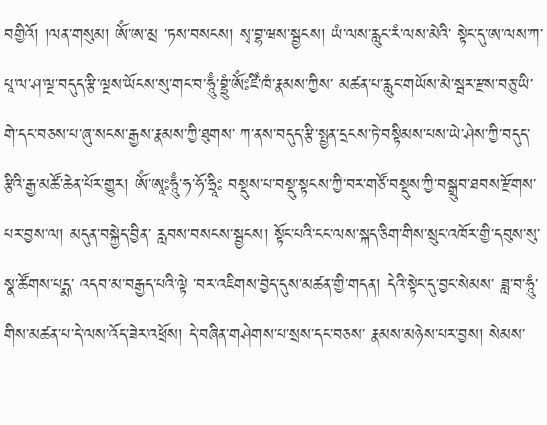བགྱིའོ། །ལན་གསུམ། ༀ་ཨ་མྲ ་ཏས་བསངས། སྭ་བྷ་ཝས་སྦྱངས། ཡཾ་ལས་རླུང་རཾ་ལས་མེའི་ སྟེང་དུ་ཨ་ལས་ཀ་པཱ་ལ་ཤ་ལྔ་བདུད་རྩི་ལྔས་ཡོངས་སུ་གང་བ་ཧཱུྃ་བྷྲུཾ་ༀཿཛིཾ་ཁཾ་རྣམས་ཀྱིས་ མཚན་པ་རླུང་གཡོས་མེ་སྦར་རྫས་བཅུ་ཡི་གེ་དང་བཅས་པ་ཞུ་སངས་རྒྱས་རྣམས་ཀྱི་ཐུགས་ ཀ་ནས་བདུད་རྩི་སྤྱན་དྲངས་ཏེ་བསྟིམས་པས་ཡེ་ཤེས་ཀྱི་བདུད་རྩིའི་རྒྱ་མཚོ་ཆེན་པོར་གྱུར། ༀ་ཨཱཿཧཱུྃ་ཧ་ཧོ་ཧྲཱིཿ བསྡུས་པ་བསྡུ་སྟངས་ཀྱི་བར་གཙོ་བསྡུས་ཀྱི་བསྒྲུབ་ཐབས་རྫོགས་པར་བྱས་ལ། མདུན་བསྐྱེད་བྱིན་ རླབས་བསངས་སྦྱངས། སྟོང་པའི་ངང་ལས་སྐད་ཅིག་གིས་སྲུང་འཁོར་གྱི་དབུས་སུ་སྣ་ཚོགས་པདྨ་ འདབ་མ་བརྒྱད་པའི་ལྟེ ་བར་འཇིགས་བྱེད་དུས་མཚན་གྱི་གདན། དེའི་སྟེང་དུ་བྱང་སེམས་ ཟླ་བ་ཧཱུཾ་གིས་མཚན་པ་དེ་ལས་འོད་ཟེར་འཕྲོས། དེ་བཞིན་གཤེགས་པ་སྲས་དང་བཅས་ རྣམས་མཉེས་པར་བྱས། སེམས་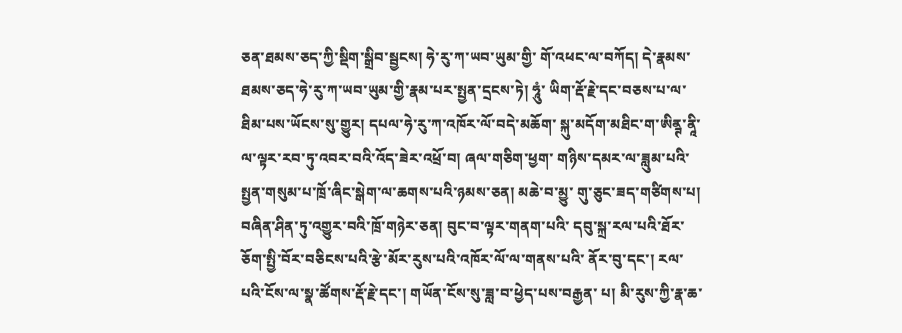ཅན་ཐམས་ཅད་ཀྱི་སྡིག་སྒྲིབ་སྦྱངས། ཧེ་རུ་ཀ་ཡབ་ཡུམ་གྱི་ གོ་འཕང་ལ་བཀོད། དེ་རྣམས་ཐམས་ཅད་ཧེ་རུ་ཀ་ཡབ་ཡུམ་གྱི་རྣམ་པར་སྤྱན་དྲངས་ཏེ། ཧཱུཾ་ ཡིག་རྡོ་རྗེ་དང་བཅས་པ་ལ་ཐིམ་པས་ཡོངས་སུ་གྱུར། དཔལ་ཧེ་རུ་ཀ་འཁོར་ལོ་བདེ་མཆོག་ སྐུ་མདོག་མཐིང་ག་ཨིནྚ་ནཱི་ལ་ལྟར་རབ་ཏུ་འབར་བའི་འོད་ཟེར་འཕྲོ་བ། ཞལ་གཅིག་ཕྱག་ གཉིས་དམར་ལ་ཟླུམ་པའི་སྤྱན་གསུམ་པ་ཁྲོ་ཞིང་སྒེག་ལ་ཆགས་པའི་ཉམས་ཅན། མཆེ་བ་མྱུ་ གུ་ཅུང་ཟད་གཙིགས་པ། བཞིན་ཤིན་ཏུ་འགྱུར་བའི་ཁྲོ་གཉེར་ཅན། བུང་བ་ལྟར་གནག་པའི་ དབུ་སྐྲ་རལ་པའི་ཐོར་ཅོག་སྤྱི་བོར་བཅིངས་པའི་རྩེ་མོར་རུས་པའི་འཁོར་ལོ་ལ་གནས་པའི་ ནོར་བུ་དང་། རལ་པའི་ངོས་ལ་སྣ་ཚོགས་རྡོ་རྗེ་དང་། གཡོན་ངོས་སུ་ཟླ་བ་ཕྱེད་པས་བརྒྱན་ པ། མི་རུས་ཀྱི་རྣ་ཆ་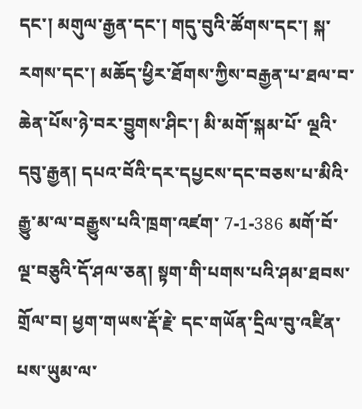དང་། མགུལ་རྒྱན་དང་། གདུ་བུའི་ཚོགས་དང་། སྐ་རགས་དང་། མཆོད་ཕྱིར་ཐོགས་ཀྱིས་བརྒྱན་པ་ཐལ་བ་ཆེན་པོས་ཉེ་བར་བྱུགས་ཤིང་། མི་མགོ་སྐམ་པོ་ ལྔའི་དབུ་རྒྱན། དཔའ་བོའི་དར་དཔྱངས་དང་བཅས་པ་མིའི་རྒྱུ་མ་ལ་བརྒྱུས་པའི་ཁྲག་འཛག་ 7-1-386 མགོ་བོ་ལྔ་བཅུའི་དོ་ཤལ་ཅན། སྟག་གི་པགས་པའི་ཤམ་ཐབས་གྲོལ་བ། ཕྱག་གཡས་རྡོ་རྗེ་ དང་གཡོན་དྲིལ་བུ་འཛིན་པས་ཡུམ་ལ་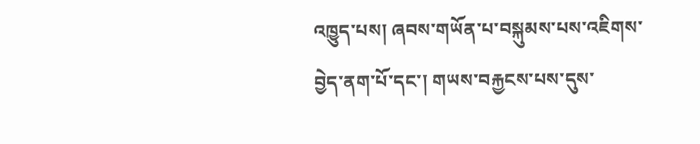འཁྱུད་པས། ཞབས་གཡོན་པ་བསྐུམས་པས་འཇིགས་ བྱེད་ནག་པོ་དང་། གཡས་བརྐྱངས་པས་དུས་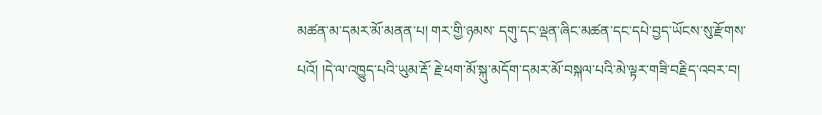མཚན་མ་དམར་མོ་མནན་པ། གར་གྱི་ཉམས་ དགུ་དང་ལྡན་ཞིང་མཚན་དང་དཔེ་བྱད་ཡོངས་སུ་རྫོགས་པའོ། །དེ་ལ་འཁྱུད་པའི་ཡུམ་རྡོ་ རྗེ་ཕག་མོ་སྐུ་མདོག་དམར་མོ་བསྐལ་པའི་མེ་ལྟར་གཟི་བརྗིད་འབར་བ།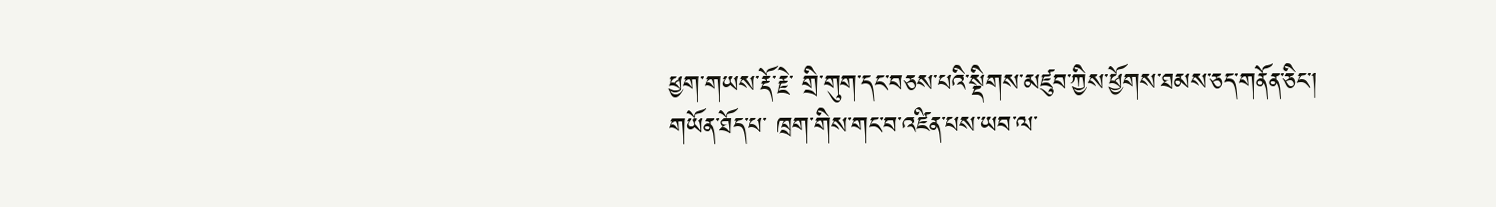ཕྱག་གཡས་རྡོ་རྗེ་ གྲི་གུག་དང་བཅས་པའི་སྡིགས་མཛུབ་ཀྱིས་ཕྱོགས་ཐམས་ཅད་གནོན་ཅིང་། གཡོན་ཐོད་པ་ ཁྲག་གིས་གང་བ་འཛིན་པས་ཡབ་ལ་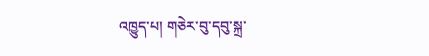འཁྱུད་པ། གཅེར་བུ་དབུ་སྐྲ་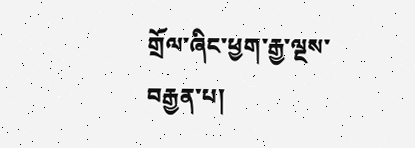གྲོལ་ཞིང་ཕྱག་རྒྱ་ལྔས་ བརྒྱན་པ།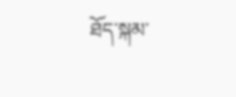ཐོད་སྐམ་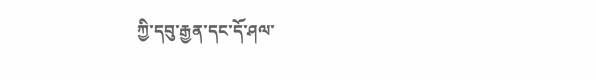ཀྱི་དབུ་རྒྱན་དང་དོ་ཤལ་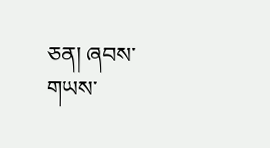ཅན། ཞབས་གཡས་